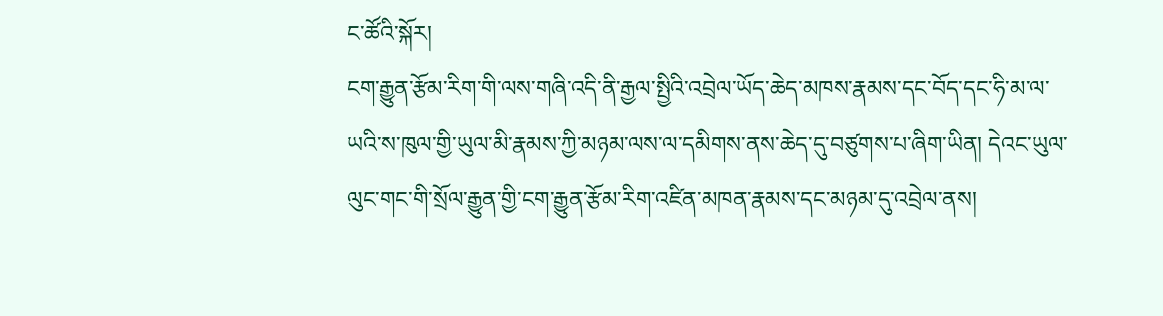ང་ཚོའི་སྐོར།
ངག་རྒྱུན་རྩོམ་རིག་གི་ལས་གཞི་འདི་ནི་རྒྱལ་སྤྱིའི་འབྲེལ་ཡོད་ཆེད་མཁས་རྣམས་དང་བོད་དང་ཧི་མ་ལ་ཡའི་ས་ཁུལ་གྱི་ཡུལ་མི་རྣམས་ཀྱི་མཉམ་ལས་ལ་དམིགས་ནས་ཆེད་དུ་བཙུགས་པ་ཞིག་ཡིན། དེའང་ཡུལ་ལུང་གང་གི་སྲོལ་རྒྱུན་གྱི་ངག་རྒྱུན་རྩོམ་རིག་འཛིན་མཁན་རྣམས་དང་མཉམ་དུ་འབྲེལ་ནས།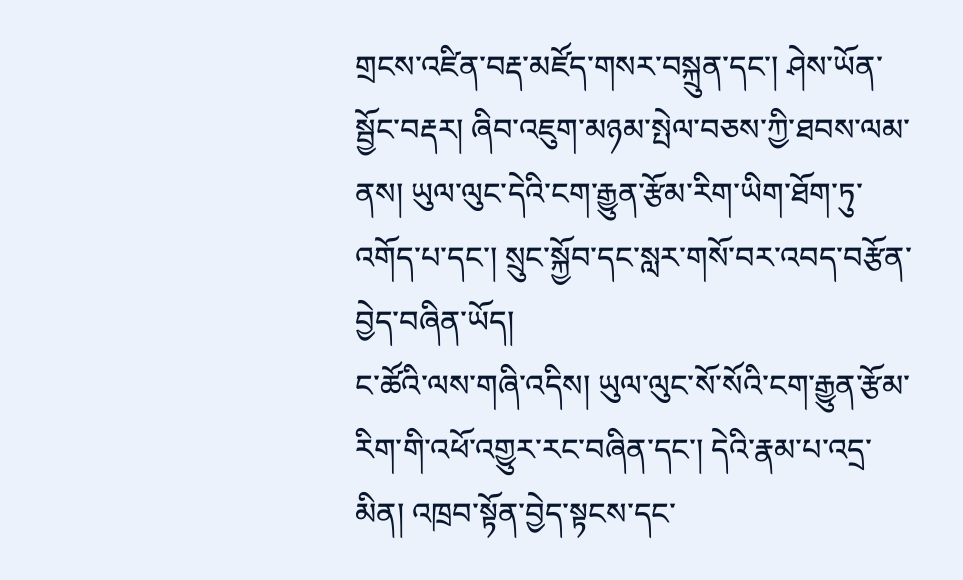གྲངས་འཛིན་བརྡ་མཛོད་གསར་བསྐྲུན་དང་། ཤེས་ཡོན་སྦྱོང་བརྡར། ཞིབ་འཇུག་མཉམ་སྤེལ་བཅས་ཀྱི་ཐབས་ལམ་ནས། ཡུལ་ལུང་དེའི་ངག་རྒྱུན་རྩོམ་རིག་ཡིག་ཐོག་ཏུ་འགོད་པ་དང་། སྲུང་སྐྱོབ་དང་སླར་གསོ་བར་འབད་བརྩོན་བྱེད་བཞིན་ཡོད།
ང་ཚོའི་ལས་གཞི་འདིས། ཡུལ་ལུང་སོ་སོའི་ངག་རྒྱུན་རྩོམ་རིག་གི་འཕོ་འགྱུར་རང་བཞིན་དང་། དེའི་རྣམ་པ་འདྲ་མིན། འཁྲབ་སྟོན་བྱེད་སྟངས་དང་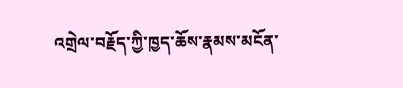འགྲེལ་བརྗོད་ཀྱི་ཁྱད་ཆོས་རྣམས་མངོན་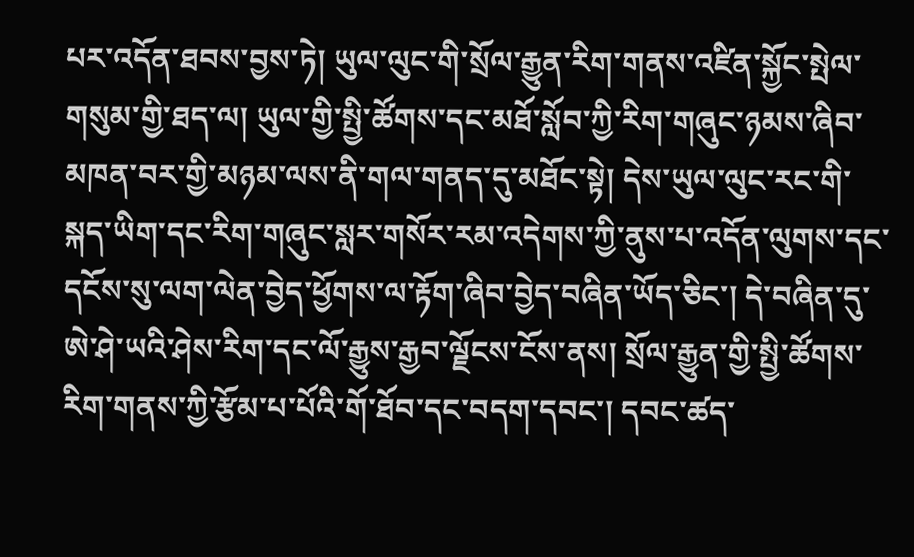པར་འདོན་ཐབས་བྱས་ཏེ། ཡུལ་ལུང་གི་སྲོལ་རྒྱུན་རིག་གནས་འཛིན་སྐྱོང་སྤེལ་གསུམ་གྱི་ཐད་ལ། ཡུལ་གྱི་སྤྱི་ཚོགས་དང་མཐོ་སློབ་ཀྱི་རིག་གཞུང་ཉམས་ཞིབ་མཁན་བར་གྱི་མཉམ་ལས་ནི་གལ་གནད་དུ་མཐོང་སྟེ། དེས་ཡུལ་ལུང་རང་གི་སྐད་ཡིག་དང་རིག་གཞུང་སླར་གསོར་རམ་འདེགས་ཀྱི་ནུས་པ་འདོན་ལུགས་དང་དངོས་སུ་ལག་ལེན་བྱེད་ཕྱོགས་ལ་རྟོག་ཞིབ་བྱེད་བཞིན་ཡོད་ཅིང་། དེ་བཞིན་དུ་ཨེ་ཤེ་ཡའི་ཤེས་རིག་དང་ལོ་རྒྱུས་རྒྱབ་ལྗོངས་ངོས་ནས། སྲོལ་རྒྱུན་གྱི་སྤྱི་ཚོགས་རིག་གནས་ཀྱི་རྩོམ་པ་པོའི་གོ་ཐོབ་དང་བདག་དབང་། དབང་ཚད་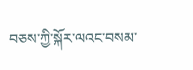བཅས་ཀྱི་སྐོར་ལའང་བསམ་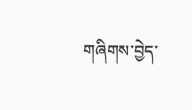གཞིགས་བྱེད་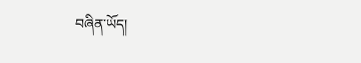བཞིན་ཡོད།